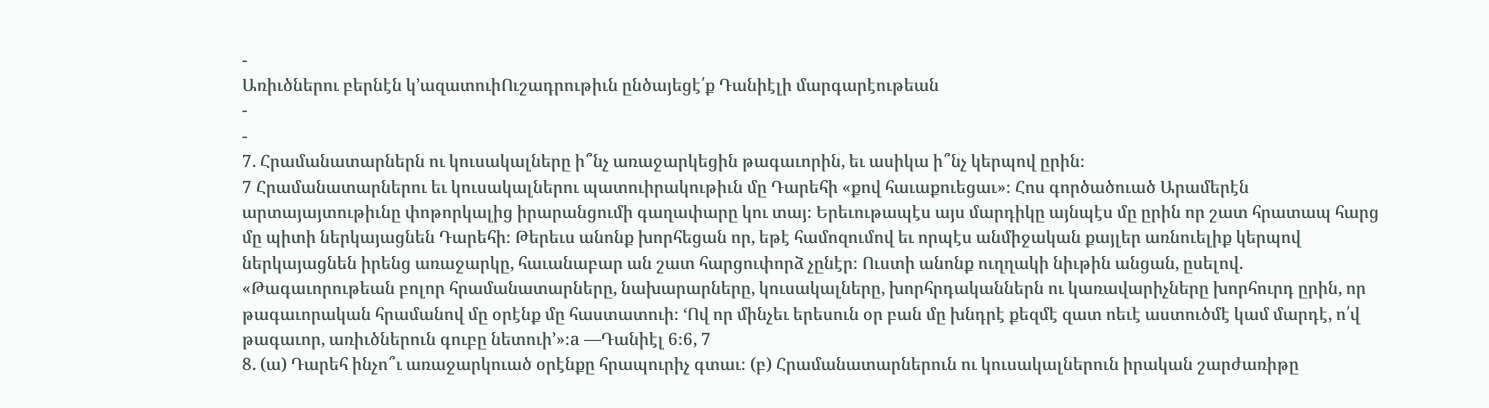-
Առիւծներու բերնէն կ’ազատուիՈւշադրութիւն ընծայեցէ՛ք Դանիէլի մարգարէութեան
-
-
7. Հրամանատարներն ու կուսակալները ի՞նչ առաջարկեցին թագաւորին, եւ ասիկա ի՞նչ կերպով ըրին։
7 Հրամանատարներու եւ կուսակալներու պատուիրակութիւն մը Դարեհի «քով հաւաքուեցաւ»։ Հոս գործածուած Արամերէն արտայայտութիւնը փոթորկալից իրարանցումի գաղափարը կու տայ։ Երեւութապէս այս մարդիկը այնպէս մը ըրին որ շատ հրատապ հարց մը պիտի ներկայացնեն Դարեհի։ Թերեւս անոնք խորհեցան որ, եթէ համոզումով եւ որպէս անմիջական քայլեր առնուելիք կերպով ներկայացնեն իրենց առաջարկը, հաւանաբար ան շատ հարցուփորձ չընէր։ Ուստի անոնք ուղղակի նիւթին անցան, ըսելով. «Թագաւորութեան բոլոր հրամանատարները, նախարարները, կուսակալները, խորհրդականներն ու կառավարիչները խորհուրդ ըրին, որ թագաւորական հրամանով մը օրէնք մը հաստատուի։ ‘Ով որ մինչեւ երեսուն օր բան մը խնդրէ քեզմէ զատ ոեւէ աստուծմէ կամ մարդէ, ո՛վ թագաւոր, առիւծներուն գուբը նետուի’»։a —Դանիէլ 6։6, 7
8. (ա) Դարեհ ինչո՞ւ առաջարկուած օրէնքը հրապուրիչ գտաւ։ (բ) Հրամանատարներուն ու կուսակալներուն իրական շարժառիթը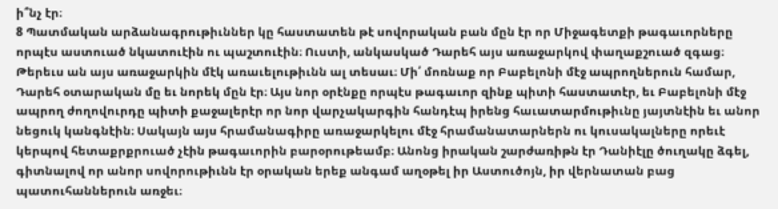ի՞նչ էր։
8 Պատմական արձանագրութիւններ կը հաստատեն թէ սովորական բան մըն էր որ Միջագետքի թագաւորները որպէս աստուած նկատուէին ու պաշտուէին։ Ուստի, անկասկած Դարեհ այս առաջարկով փաղաքշուած զգաց։ Թերեւս ան այս առաջարկին մէկ առաւելութիւնն ալ տեսաւ։ Մի՛ մոռնաք որ Բաբելոնի մէջ ապրողներուն համար, Դարեհ օտարական մը եւ նորեկ մըն էր։ Այս նոր օրէնքը որպէս թագաւոր զինք պիտի հաստատէր, եւ Բաբելոնի մէջ ապրող ժողովուրդը պիտի քաջալերէր որ նոր վարչակարգին հանդէպ իրենց հաւատարմութիւնը յայտնէին եւ անոր նեցուկ կանգնէին։ Սակայն այս հրամանագիրը առաջարկելու մէջ հրամանատարներն ու կուսակալները որեւէ կերպով հետաքրքրուած չէին թագաւորին բարօրութեամբ։ Անոնց իրական շարժառիթն էր Դանիէլը ծուղակը ձգել, գիտնալով որ անոր սովորութիւնն էր օրական երեք անգամ աղօթել իր Աստուծոյն, իր վերնատան բաց պատուհաններուն առջեւ։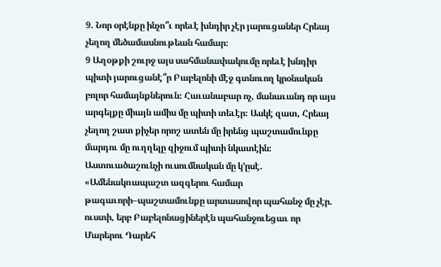9. Նոր օրէնքը ինչո՞ւ որեւէ խնդիր չէր յարուցաներ Հրեայ չեղող մեծամասնութեան համար։
9 Աղօթքի շուրջ այս սահմանափակումը որեւէ խնդիր պիտի յարուցանէ՞ր Բաբելոնի մէջ գտնուող կրօնական բոլոր համայնքներուն։ Հաւանաբար ոչ, մանաւանդ որ այս արգելքը միայն ամիս մը պիտի տեւէր։ Ասկէ զատ, Հրեայ չեղող շատ քիչեր որոշ ատեն մը իրենց պաշտամունքը մարդու մը ուղղելը զիջում պիտի նկատէին։ Աստուածաշունչի ուսումնական մը կ’ըսէ. «Ամենակռապաշտ ազգերու համար թագաւորի–պաշտամունքը արտասովոր պահանջ մը չէր. ուստի, երբ Բաբելոնացիներէն պահանջուեցաւ որ Մարերու Դարեհ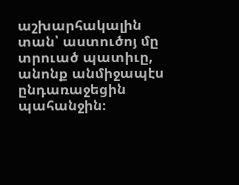աշխարհակալին տան՝ աստուծոյ մը տրուած պատիւը, անոնք անմիջապէս ընդառաջեցին պահանջին։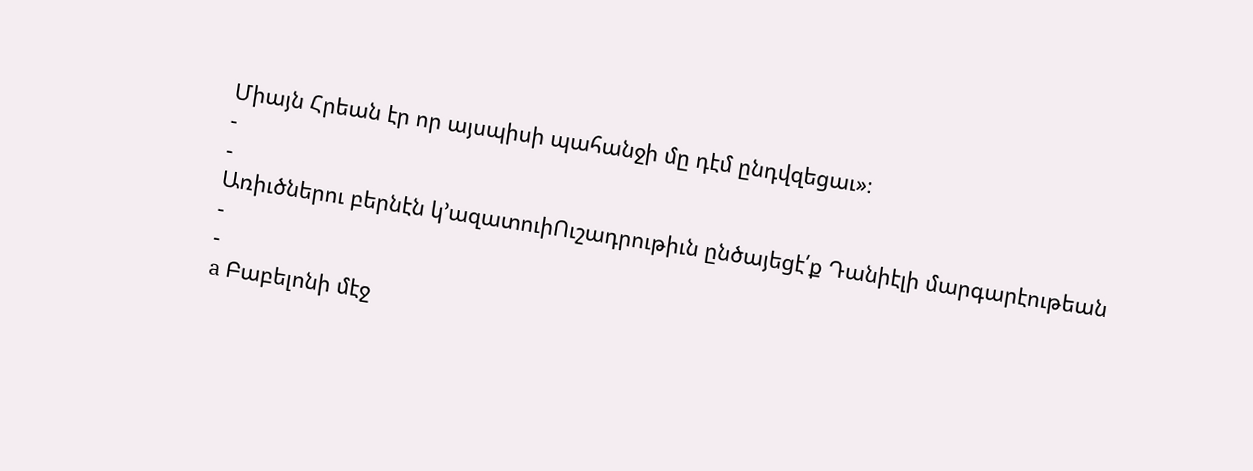Միայն Հրեան էր որ այսպիսի պահանջի մը դէմ ընդվզեցաւ»։
-
-
Առիւծներու բերնէն կ’ազատուիՈւշադրութիւն ընծայեցէ՛ք Դանիէլի մարգարէութեան
-
-
a Բաբելոնի մէջ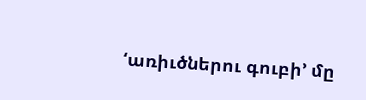‘առիւծներու գուբի’ մը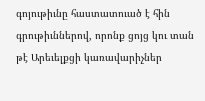գոյութիւնը հաստատուած է հին գրութիւններով, որոնք ցոյց կու տան թէ Արեւելքցի կառավարիչներ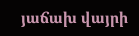յաճախ վայրի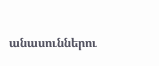անասուններու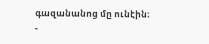գազանանոց մը ունէին։
-